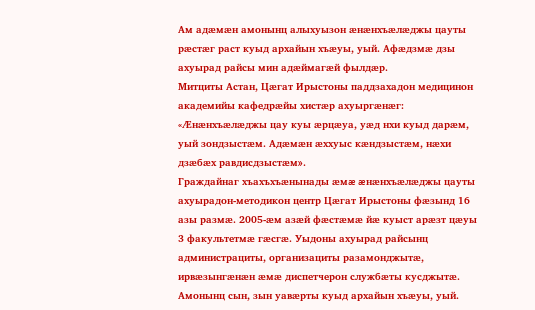Ам адæмæн амонынц алыхуызон æнæнхъæлæджы цауты рæстæг раст куыд архайын хъæуы, уый. Афæдзмæ дзы ахуырад райсы мин адæймагæй фылдæр.
Митциты Астан, Цæгат Ирыстоны паддзахадон медицинон академийы кафедрæйы хистæр ахуыргæнæг: «Æнæнхъæлæджы цау куы æрцæуа, уæд нхи куыд дарæм, уый зондзыстæм. Адæмæн æххуыс кæндзыстæм, нæхи дзæбæх равдисдзыстæм».
Граждайнаг хъахъхъæнынады æмæ æнæнхъæлæджы цауты ахуырадон-методикон центр Цæгат Ирыстоны фæзынд 16 азы размæ. 2005-æм азæй фæстæмæ йæ куыст арæзт цæуы 3 факультетмæ гæсгæ. Уыдоны ахуырад райсынц администрациты, организациты разамонджытæ, ирвæзынгæнæн æмæ диспетчерон службæты кусджытæ. Амонынц сын, зын уавæрты куыд архайын хъæуы, уый.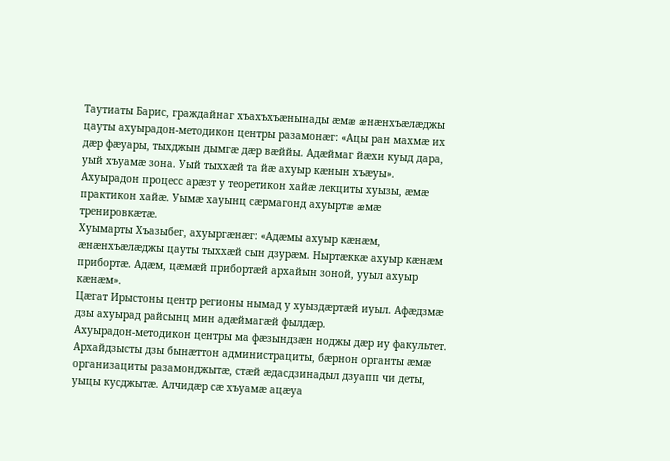Таутиаты Барис, граждайнаг хъахъхъæнынады æмæ æнæнхъæлæджы цауты ахуырадон-методикон центры разамонæг: «Ацы ран махмæ их дæр фæуары, тыхджын дымгæ дæр вæййы. Адæймаг йæхи куыд дара, уый хъуамæ зона. Уый тыххæй та йæ ахуыр кæнын хъæуы».
Ахуырадон процесс арæзт у теоретикон хайæ лекциты хуызы, æмæ практикон хайæ. Уымæ хауынц сæрмагонд ахуыртæ æмæ тренировкæтæ.
Хуымарты Хъазыбег, ахуыргæнæг: «Адæмы ахуыр кæнæм, æнæнхъæлæджы цауты тыххæй сын дзурæм. Ныртæккæ ахуыр кæнæм прибортæ. Адæм, цæмæй прибортæй архайын зоной, ууыл ахуыр кæнæм».
Цæгат Ирыстоны центр регионы нымад у хуыздæртæй иуыл. Афæдзмæ дзы ахуырад райсынц мин адæймагæй фылдæр.
Ахуырадон-методикон центры ма фæзындзæн ноджы дæр иу факультет. Архайдзысты дзы бынæттон администрациты, бæрнон органты æмæ организациты разамонджытæ, стæй æдасдзинадыл дзуапп чи деты, уыцы кусджытæ. Алчидæр сæ хъуамæ ацæуа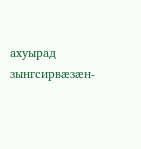ахуырад зынгсирвæзæн-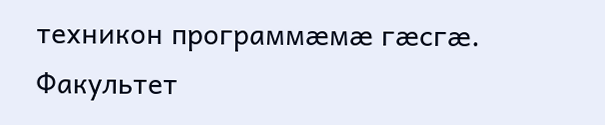техникон программæмæ гæсгæ. Факультет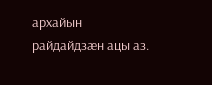архайын райдайдзæн ацы аз.